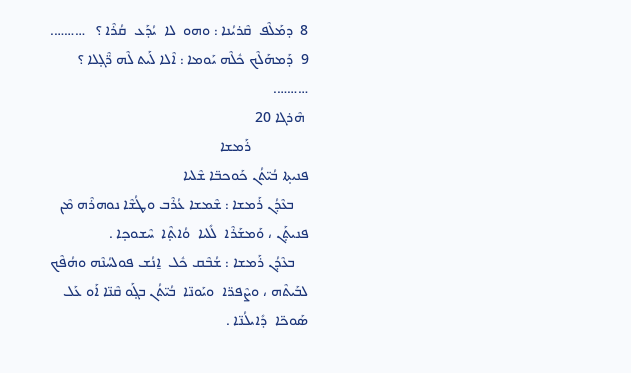8  ܕܡܰܠܶܦ  ܩܶܪܝܳܢܐ : ܘܗܘ  ܠܐ  ܝܳܕܰܥ  ܩܳܪܶܐ ؟   ……….
9  ܕܰܡܗܰܠܶܟ ܟܽ‍ܠܶܗ ܝܰܘܡܐ : ܐܶܠܐ ܠܰܝܬ ܠܶܗ ܪ̈ܶܓ̥ܠܐ ؟ ……….
 ܗܶܪܓܐ 20
                ܪܰܡܫܐ
ܦܢܝܬ̥ܐ ܒܳܝ̈ܬܳܢ ܟܰܘܟܒ̈ܐ ܫܶܠܝܐ
    ܒܥܶܕܳܢ ܪܰܡܫܐ : ܫܶܡܫܐ ܥܳܪܶܒ ܘܛܳܫܶܐ ܢܘܗܪܶܗ ܡܶܢ ܦܢܝܬ̥ܰܢ ، ܘܰܡܫܰܪܶܐ  ܠܺܠܝܐ  ܘܳܐܬ̥ܶܐ  ܚܶܫܘܟ̥ܐ .
    ܒܥܶܕܳܢ ܪܰܡܫܐ : ܫܳܒܶܩ ܟܽܠ  ܐ̱ܢܳܫ ܦܘܠܚܳܢܶܗ ܘܗܳܦܶܟ ܠܒܰܝܬܶܗ ، ܘܨܶܦܪ̈ܐ  ܘܝܰܘܢ̈ܐ  ܒܳܝ̈ܬܳܢ ܒܓ̥ܰܘ ܩܶܢ̈ܐ ܐܰܘ ܥܰܠ ܣܰܘܟ̈ܐ  ܕܺܐܝܠܳܢ̈ܐ .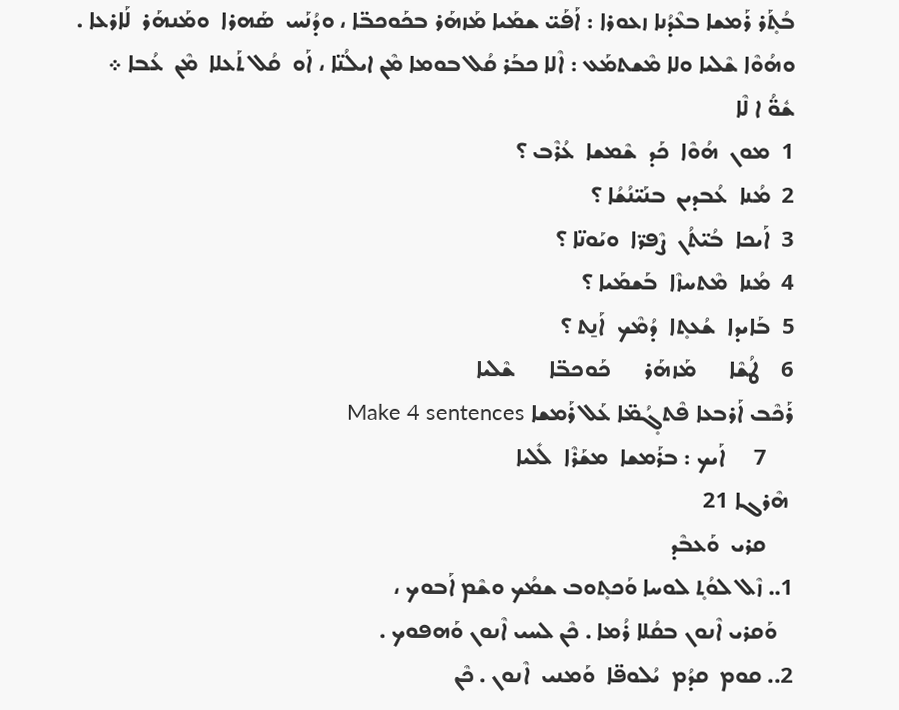ܒܳܬ̥ܰܪ ܪܰܡܫܐ ܒܥܶܕܳܢܐ ܙܥܘܪܐ : ܐܰܦܰܝ̈ ܫܡܰܝܐ ܡܰܙܗܰܪ ܒܟܰܘܟܒ̈ܐ ، ܘܕܳܢܰܚ  ܣܰܗܪܐ  ܘܡܰܢܗܰܪ  ܠܰܐܪܥܐ . ܘܗܳܘܶܐ ܫܶܠܝܐ ܘܠܐ ܡܶܫܬܡܰܥ : ܐܶܠܐ ܟܒܰܪ ܩܳܠ ܒܘܡܐ ܡܶܢ ܐܝܠܳܢ̈ܐ ، ܐܰܘ  ܩܳܠ ܬܰܥܠܐ  ܡܶܢ  ܥܳܒܐ ܀
ܫܽܘ̈ܳ ܐ ܠܶܐ
1  ܡܘܢ  ܗܳܘܶܐ  ܟܰܕ  ܫܶܡܫܐ  ܥܳܪܶܒ ؟
2  ܡܳܢܐ  ܥܳܒܕܝܢ  ܒܢܰܝ̈ܢܳܫܳܐ ؟
3  ܐܰܝܟܐ  ܒܳܝ̈ܬܳܢ  ܨܶܦܪ̈ܐ  ܘܝܰܘܢ̈ܐ ؟
4  ܡܳܢܐ  ܡܶܬܚܙܶܐ  ܒܰܫܡܰܝܐ ؟
5  ܒܰܐܝܕܐ  ܫܳܥܬ̥ܐ  ܕܳܡܶܟ  ܐܰܢ̱ܬ ؟
6    ܛܳܫܶܐ      ܡܰܙܗܰܪ      ܟܰܘܟܒ̈ܐ      ܫܶܠܝܐ
ܪܰܟܶܒ ܐܰܪܒܥܐ ܦܶܬܓ̥ܳܡ̈ܐ ܥܰܠ ܪܰܡܫܐ Make 4 sentences
     7     ܐܰܝܟ : ܒܪܰܡܫܐ  ܡܫܰܪܶܐ  ܠܺܠܝܐ
 ܗܶܪܓܐ 21
     ܩܪܝ  ܘܰܥܒܶܕ
1.. ܙܶܠ ܠܘܳܬ̥ ܠܘܚܐ ܘܰܟ‍ܬ̥ܘܒ ܫܡܳܟ ܘܫܶܡ ܐܰܒܘܟ ،
   ܘܰܩܪܝ ܐܶܢܘܢ ܒܩܳܠܐ ܪܳܡܐ . ܟܶܢ ܠܚܝ ܐܶܢܘܢ ܘܰܗܦܘܟ .
2.. ܩܘܡ  ܩܕܳܡ  ܝܳܠܘܦ̈ܐ  ܘܰܡܢܝ  ܐܶܢܘܢ . ܟܶܢ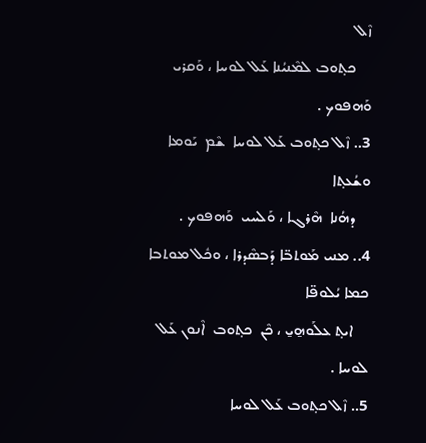ܙܶܠ
    ܟ‍ܬ̥ܘܒ ܠܡܶܢܝܳܢܐ ܥܰܠ ܠܘܚܐ ، ܘܰܩܪܝ ܘܰܗܦܘܟ .
3.. ܙܶܠ ܟ‍ܬ̥ܘܒ ܥܰܠ ܠܘܚܐ  ܫܶܡ  ܝܰܘܡܐ  ܘܫܳܥܬ̥ܐ
    ܕܗܳܢܐ  ܗܶܪܓܐ ، ܘܰܠܚܝ  ܘܰܗܦܘܟ .
4.. ܡܢܝ ܡܰܘܬܒ̈ܐ ܕܰܒܣܶܕܪܐ ، ܘܟܽܠ ܡܘܬܒܐ ܟܡܐ ܝܳܠܘܦ̈ܐ
    ܐܝܬ̥ ܥܠܰܘܗ̱ܝ̱ ، ܟܶܢ  ܟ‍ܬ̥ܘܒ  ܐܶܢܘܢ ܥܰܠ ܠܘܚܐ .
5.. ܙܶܠ ܟ‍ܬ̥ܘܒ ܥܰܠ ܠܘܚܐ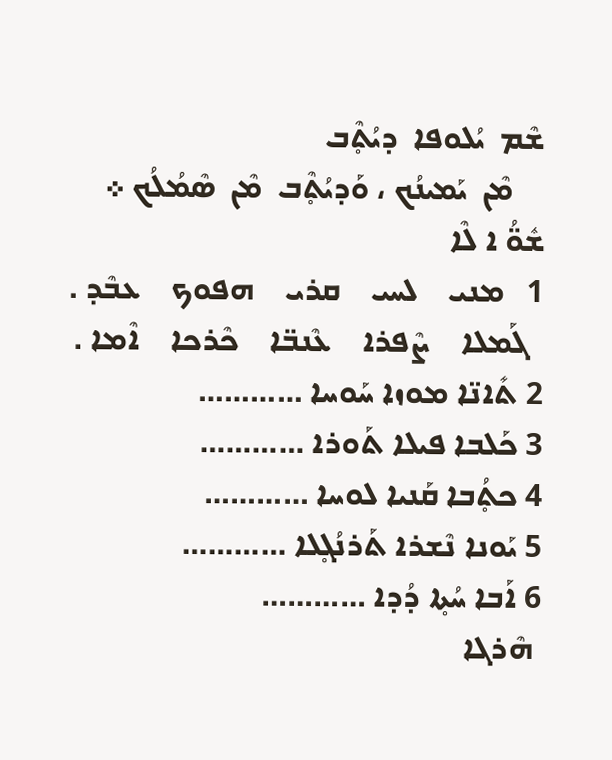ܫܶܡ  ܝܳܠܘܦܐ  ܕܝܳܬ̥ܶܒ
    ܡܶܢ  ܝܰܡܝܢܳܟ ، ܘܰܕܝܳܬ̥ܶܒ  ܡܶܢ  ܣܶܡܳܠܳܟ ܀
ܫܽܘ̈ܳ ܐ ܠܶܐ
1   ܡܢܝ    ܠܚܝ    ܩܪܝ    ܗܦܘܟ    ܥܒܶܕ .
  ܓܰܡܠܐ    ܨܶܦܪܐ    ܥܶܢܒ̈ܐ    ܟܶܪܟܐ    ܐܶܡܐ .
2 ܬܺܐܢ̈ܐ ܡܘܙܐ ܚܰܘܚܐ …………
3 ܟܰ‍ܠܒܐ ܦܝܠܐ ܬܰܘܪܐ …………
4 ܟ‍ܬ̥ܳܒܐ ܩܰܢܝܐ ܠܘܚܐ …………
5 ܝܰܘܢܐ ܢܶܫܪܐ ܬܰܪܢܳܓ̥ܠܐ …………
6 ܐܰܒܐ ܚܳܬ̥ܐ ܕܳܕܐ …………
 ܗܶܪܓܐ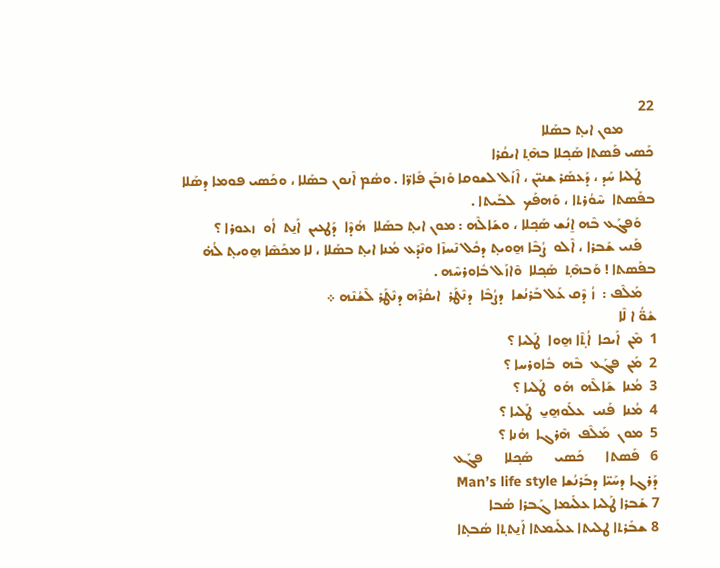22
         ܡܘܢ ܐܝܬ̥ ܒܣܰܠܐ
ܟܰܣܝ ܦܰܣܬܐ ܣܰܟ̥ܠܐ ܒܗܶܬ̥ ܐܝܩܳܪܐ
    ܛܰ‍ܠܝܐ ܚܰܕ ، ܕܰܥܣܰܪ ܫܢܝ̈ܢ ، ܐܶܙܰܠ ܠܫܘܩܐ ܘܰܙܒܰܢ ܦܺܐܪ̈ܐ . ܘܣܳܡ ܐܶܢܘܢ ܒܣܰܠܐ ، ܘܟܰܣܝ ܦܘܡܐ ܕܣܰܠܐ ܒܦܰܣܬܐ  ܚܶܘܳܪܬܐ ، ܘܰܗܦܰܟ  ܠܒܰܝܬܐ .
    ܘܰܦܓܰܥ ܒܶܗ ܐ̱ܢܳܫ ܣܰܟ̥ܠܐ ، ܘܫܰܐܠܶܗ : ܡܘܢ ܐܝܬ̥ ܒܣܰܠܐ  ܗܳܕܶܐ  ܕܰܛܥܝܢ  ܐܰܢ̱ܬ  ܐܳܘ  ܙܥܘܪܐ ؟
    ܦܰܢܝ ܫܰܒܪܐ ، ܐܶܠܘ  ܨܳܒܶܐ ܗ̱ܘܝܬ̥ ܕܟܽܠ ܢܶܚܙܶܐ ܘܢܶܕܰܥ ܡܳܢܐ ܐܝܬ̥ ܒܣܰܠܐ ، ܠܐ ܡܟܰܣܶܐ ܗ̱ܘܝܬ̥ ܠܳܗ̇ ܒܦܰܣܬܐ ! ܘܰܒܗܶܬ̥  ܣܰܟ̥ܠܐ  ܘܶܐܙܰܠ ܒܽܐܘܪܚܶܗ .
    ܡܰܠܶܦ :  ܙܳ ܕܶܩ ܥܰܠ ܒܰܪܢܳܫܐ  ܕܨܳܒܶܐ  ܕܢܶܛܰܪ  ܐܝܩܳܪܶܗ ܕܢܶܛܰܪ ܠܶܫܳܢܶܗ ܀
ܫܽܘ̈ܳ ܐ ܠܶܐ
1  ܡܶܢ  ܐܰܝܟܐ  ܐܳܬ̥ܶܐ ܗ̱ܘܐ  ܛܰ‍ܠܝܐ ؟
2  ܡܰܢ  ܦܓܰܥ  ܒܶܗ  ܒܽܐܘܪܚܐ ؟
3  ܡܳܢܐ  ܫܰܐܠܶܗ  ܗܰܘ  ܛܰ‍ܠܝܐ ؟
4  ܡܳܢܐ  ܦܰܢܝ  ܥܠܰܘܗ̱ܝ̱  ܛܰ‍ܠܝܐ ؟
5  ܡܘܢ  ܡܰܠܶܦ  ܗܶܪܓܐ  ܗܳܢܐ ؟
6   ܦܰܣܬܐ      ܟܰܣܝ      ܣܰܟ̥ܠܐ      ܦܓܰܥ
ܕܰܪܓܐ ܕܚܰܝ̈ܐ ܕܒܰܪܢܳܫܐ Man’s life style
7 ܫܰܒܪܐ ܛܰ‍ܠܝܐ ܥܠܰܝܡܐ ܓܰܒܪܐ ܣܳܒܐ
8 ܫܒܰܪܬܐ ܛ‍ܠܝܬܐ ܥܠܰܝܡܬܐ ܐܰܢ̱ܬܬ̥ܐ ܣܳܒܬ̥ܐ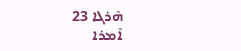ܗܶܪܓܐ 23
ܐܶܡܪܐ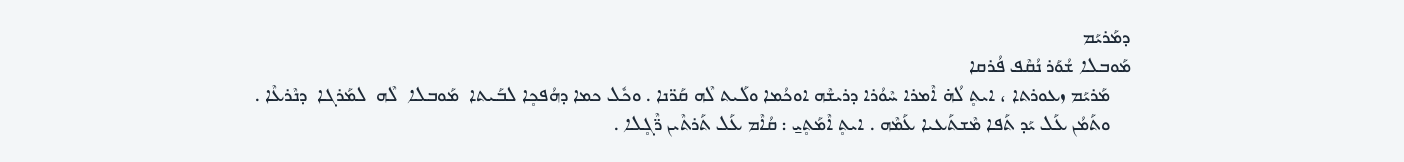ܕܡܰܪܝܰܡ
ܡܰܘܒܠܐ ܫܳܘܰܪ ܢܳܩܶܦ ܦܳܪܩܐ
    ܡܰܪܝܰܡ ܙܥܘܪܬܐ ، ܐܝܬ̥ ܠܳܗ̇ ܐܶܡܪܐ ܚܶܘܳܪܐ ܕܪܝܫܶܗ ܐܘܟܳܡܐ ܘܠܰܝܬ ܠܶܗ ܩܰܪ̈ܢܐ . ܘܟܽܠ ܟܡܐ ܕܗܳܦܟ̥ܐ ܠܒܰܝܬܐ  ܡܰܘܒܠܐ  ܠܶܗ  ܠܡܰܪܓܐ  ܕܢܶܪܥܶܐ .
    ܘܬܰܡܳܢ ܥܰܠ ܝܰܕ ܬܰܦܐ ܡܶܫܬܰܥܝܐ ܥܰܡܶܗ . ܐܝܬ̥ ܐܶܡܰܬ̥ܝ̱ : ܩܳܐܶܡ ܥܰܠ ܬܰܪܬܶܝܢ ܪ̈ܶܓ̥ܠܐ .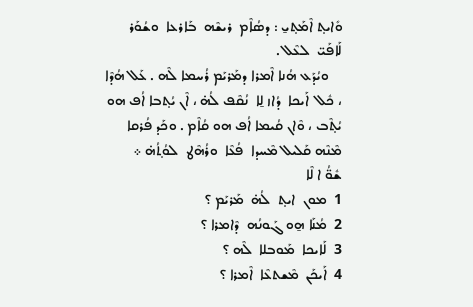ܘܺܐܝܬ̥ ܐܶܡܰܬ̥ܝ̱ : ܕܣܳܐܶܡ  ܪܝܫܶܗ  ܒܰܐܪܥܐ  ܘܫܳܘܰܪ  ܠܰܐܦܰܝ̈  ܠܥܶܠ .
    ܘܝܳܕܰܥ ܗܳܢܐ ܐܶܡܪܐ ܕܡܰܪܝܰܡ ܪܳܚܡܐ ܠܶܗ . ܥܰܠ ܗܳܕܶܐ ، ܟܽܠ  ܐܰܝܟܐ  ܕܳܐܙ ܠ̱ܐ  ܢܳܩܶܦ ܠܳܗ̇ ، ܐܶܢ ܝܳܬ̥ܒܐ ܐܳܦ ܗܘ ܝܳܬ̥ܶܒ ، ܘܶܐܢ ܩܳܝܡܐ ܐܳܦ ܗܘ ܩܳܐܶܡ . ܘܟܰܕ ܦܳܪܩܐ ܡܶܢܶܗ ܩܰܠܝܠ ܡܶܚܕܐ  ܦܳܥܶܐ  ܘܪܳܗܶܛ  ܠܘܳܬ̥ܳܗ̇ ܀
ܫܽܘ̈ܳ ܐ ܠܶܐ
1  ܡܘܢ  ܐܝܬ̥  ܠܳܗ̇  ܡܰܪܝܰܡ ؟
2  ܡܳܢܰܐ ܗ̱ܘ ܓܰܘܢܳܗ  ܕܶܐܡܪܐ ؟
3  ܠܰܐܝܟܐ  ܡܰܘܒܠܐ  ܠܶܗ ؟
4  ܐܰܝܟܰܢ  ܡܶܫܬܥܶܐ  ܐܶܡܪܐ ؟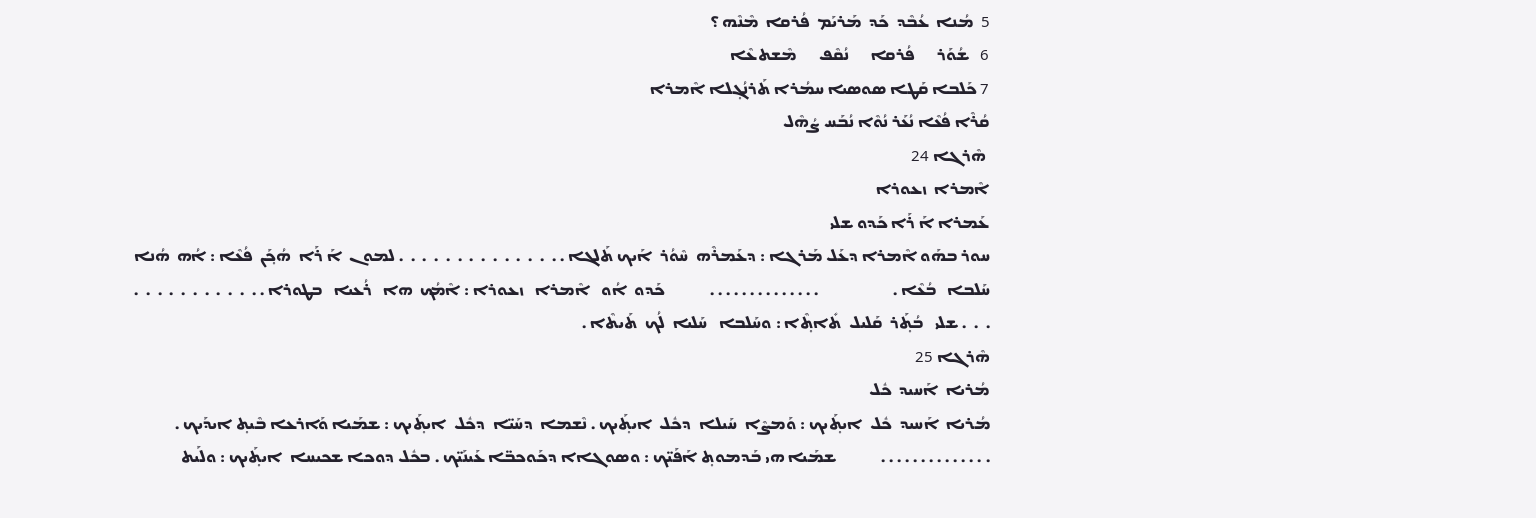5  ܡܳܢܐ  ܥܳܒܶܕ  ܟܰܕ  ܡܰܪܝܰܡ  ܦܳܪܩܐ  ܡܶܢܶܗ ؟
6   ܫܳܘܰܪ      ܦܳܪܩܐ      ܢܳܩܶܦ      ܡܶܫܬܥܶܐ
7 ܟܰ‍ܠܒܐ ܩܰܛܐ ܣܘܣܝܐ ܚܡܳܪܐ ܬܰܪܢܳܓ̥ܠܐ ܐܶܡܪܐ
ܩܳܪܶܐ ܦܳܥܶܐ ܢܳܥܰܪ ܢܳܘܶܐ ܢܳܒܰܚ ܨܳܗܶܠ
 ܗܶܪܓܐ 24
ܐܶܡܪܐ  ܙܥܘܪܐ
ܥܰܡܪܐ ܐܰ ܪܰܐ ܟܰܕܘ ܫܠܝ
ܚܘܪ ܒܗܰܘ ܐܶܡܪܐ ܕܥܰܠ ܡܰܪܓܐ : ܕܥܰܡܪܶܗ  ܚܶܘܳܪ  ܐܰܝܟ ܬܰܠܓܐ . .  .  .  .  .  .  .  .  .  .  .  .  .  . ܠܡܘܢ  ܐܰ ܪܰܐ  ܗܳܟ̥ܰܢ  ܦܳܥܶܐ : ܐܳܗ  ܗܳܢܐ   ܚܰܠܒܐ   ܒܳܥܶܐ .                    . . . . . . . . . . . . . .            ܟܰܕܘ  ܐܳܘ   ܐܶܡܪܐ   ܙܥܘܪܐ : ܐܶܡܳܟ  ܗܐ   ܪܳܥܝܐ   ܒܛܘܪܐ . .  .  .  .  .  .  .  .  .  .  .  .  .  . ܫܠܝ   ܒܳܬ̥ܰܪ  ܩܰܠܝܠ  ܬܺܐܬ̥ܶܐ : ܘܚܰܠܒܐ   ܚܰܠܝܐ  ܠܳܟ  ܬܰܝܬܶܐ .
ܗܶܪܓܐ 25
ܡܳܪܝܐ  ܐܰܚܝܕ  ܟܽܠ
ܡܳܪܝܐ  ܐܰܚܝܕ  ܟܽܠ  ܐܝܬ̥ܰܝܟ : ܘܰܡܨܶܐ  ܚܰܝܠܐ  ܕܟܽܠ  ܐܝܬ̥ܰܝܟ . ܢܶܫܡܐ  ܕܚܰܝ̈ܐ  ܕܟܽܠ  ܐܝܬ̥ܰܝܟ : ܫܡܰܝܐ ܘܰܐܪܥܐ ܒܶܝܬ̥ ܐܝܕܰܝܟ .                    . . . . . . . . . . . . . .            ܫܡܰܝܐ ܗܝ ܒܰܕܡܘܬ̥ ܐܰܦܰܝ̈ܟ : ܘܣܘܓܐܐ ܕܟܰܘܟܒ̈ܐ ܥܰܝܢܰܝ̈ܟ . ܒܟܽܠ ܕܘܟܐ ܫܟܝܚܐ  ܐܝܬ̥ܰܝܟ : ܘܠܰܝܬ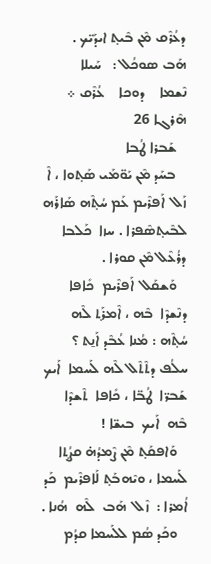ܕܥܳܪܶܩ ܡܶܢ ܒܶܝܬ̥ ܐܝܕܰܝ̈ܟ .
ܗܰܒ ܣܘܟܳܠ :   ܚܰܝܠܐ    ܢܶܫܡܐ    ܕܘܟܐ    ܥܳܪܶܩ ܀
ܗܶܪܓܐ 26
   ܫܰܒܪܐ ܛܳܒܐ
   ܒܚܰܕ ܡܶܢ ܝܰܘ̈ܡܰܝ ܣܰܬ̥ܘܐ ، ܐܶ ܙܰܠ  ܐܰܦܪܶܝܡ ܥܰܡ ܚܳܬ̥ܶܗ ܣܰܐܪܰܗ ܠܒܶܝܬ̥ܣܶܦܪܐ . ܚܙܐ  ܟܰ‍ܠܒܐ  ܕܪܳܥܶܠ ܡܶܢ ܩܘܪܐ .
   ܘܰܫܩܰܠ  ܐܰܦܪܶܝܡ  ܟܺܐܦܐ  ܕܢܶܫܕܶܐ  ܒܶܗ ، ܐܶܡܪܰܬ̥ ܠܶܗ ܚܳܬ̥ܶܗ : ܡܳܢܐ ܥܳܒܶܕ ܐܰܢ̱ܬ ؟ ܚܠܳܦ ܕܬܶܬܶܠ ܠܶܗ ܠܰܚܡܐ  ܐܰܝܟ ܫܰܒܪ̈ܐ  ܛܳܒ̈ܐ ، ܟܺܐܦܐ  ܬܶܫܕܶܐ  ܒܶܗ  ܐܰܝܟ  ܒܝܫ̈ܐ !
   ܘܰܐܦܩܰܬ̥ ܡܶܢ ܨܶܡܕܳܗ̇ ܩܨܳܬ̥ܐ ܠܰܚܡܐ ، ܘܝܶܗܒܰܬ̥ ܠܰܐܦܪܶܝܡ  ܟܰܕ  ܐܳܡܪܐ :  ܙܶܠ  ܗܰܒ  ܠܶܗ  ܗܳܢܐ .
   ܘܟܰܕ ܣܳܡ ܠܠܰܚܡܐ ܩܕܳܡ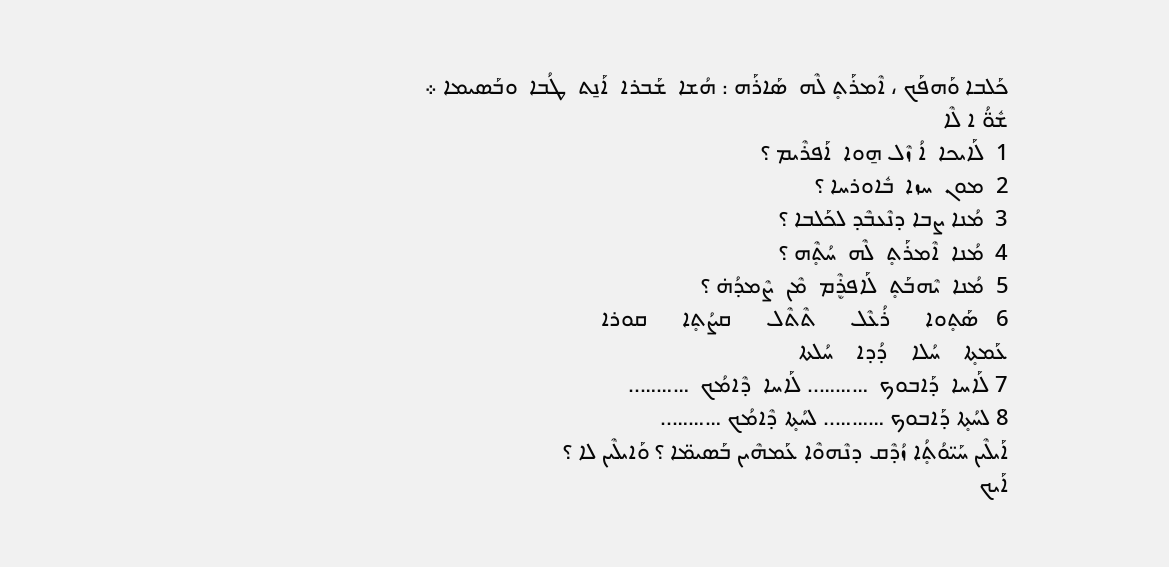ܟܰ‍ܠܒܐ ܘܰܗܦܰܟ ، ܐܶܡܪܰܬ̥ ܠܶܗ  ܣܰܐܪܰܗ : ܗܳܫܐ  ܫܰܒܪܐ  ܐܰܢ̱ܬ  ܛܳܒܐ  ܘܒܰܣܝܡܐ ܀
ܫܽܘ̈ܳ ܐ ܠܶܐ
1  ܠܰܐܝܟܐ  ܐܳ ܙܶܠ ܗ̱ܘܐ  ܐܰܦܪܶܝܡ ؟
2  ܡܘܢ  ܚܙܐ  ܒܽܐܘܪܚܐ ؟
3  ܡܳܢܐ ܨܒܐ ܕܢܶܥܒܶܕ ܠܟܰ‍ܠܒܐ ؟
4  ܡܳܢܐ  ܐܶܡܪܰܬ̥  ܠܶܗ  ܚܳܬ̥ܶܗ ؟
5  ܡܳܢܐ  ܝܶܗܒܰܬ̥  ܠܰܐܦܪܷܶܡ  ܡܶܢ  ܨܶܡܕܳܗ̇ ؟
6   ܣܰܬ̥ܘܐ      ܪܳܥܶܠ      ܬܶܬܶܠ      ܩܨܳܬ̥ܐ      ܩܘܪܐ
ܥܰܡܬ̥ܐ    ܚܳܠܐ    ܕܳܕܐ    ܚܳܠܬܐ
7 ܠܰܐܚܐ  ܕܰܐܒܘܟ  ……….. ܠܰܐܚܐ  ܕܶܐܡܳܟ  ………..
8 ܠܚܳܬ̥ܐ ܕܰܐܒܘܟ ……….. ܠܚܳܬ̥ܐ ܕܶܐܡܳܟ ………..
ܐܰܝܠܶܝܢ ܚܰܝ̈ܘܳܬ̥ܳܐ ܙܳܕܶܩ ܕܢܶܗܘܶܐ ܥܰܡܗܶܝܢ ܒܰܣܝܡ̈ܐ ؟ ܘܰܐܝܠܶܝܢ ܠܐ ؟
ܐܰܝܟ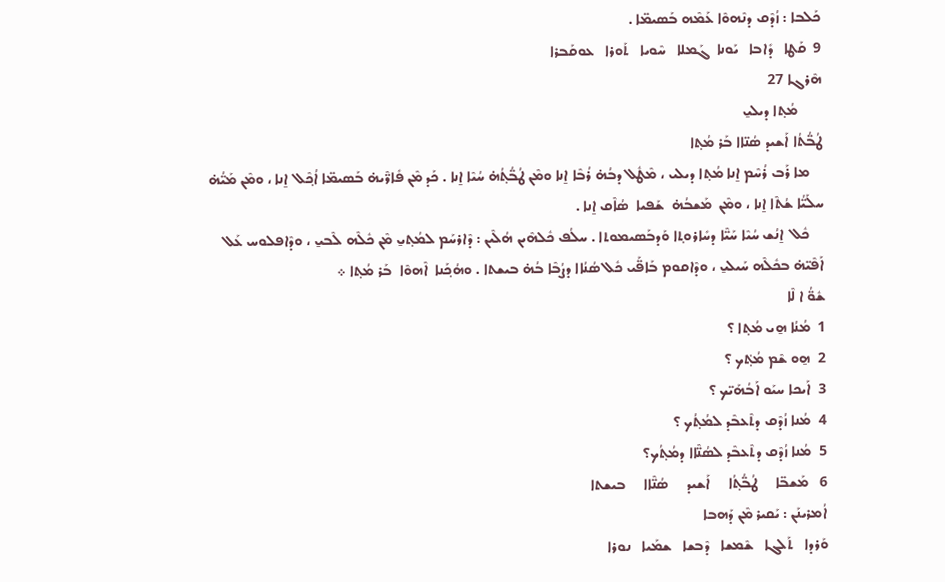ܟܰ‍ܠܒܐ : ܙܳܕܶܩ ܕܢܶܗܘܶܐ ܥܰܡܶܗ ܒܰܣܝܡ̈ܐ .
9  ܩܰܛܐ   ܕܺܐܒܐ   ܝܰܘܢܐ  ܓܰܡܠܐ   ܚܶܘܝܐ   ܬܰܘܪܐ   ܥܘܩܰܒܪܐ
ܗܶܪܓܐ 27
       ܡܳܬ̥ܐ ܕܝܠܝ̱
ܛܳܒ̈ܳܬܳܐ ܐܰܫܝܕ ܣܳܢ̈ܐܐ ܒܰܪ ܡܳܬ̥ܐ
    ܡܐ ܪܰܒ ܪܳܚܶܡ ܐ̱ܢܐ ܡܳܬ̥ܐ ܕܝܠܝ ، ܡܶܛܽܠ ܕܒܳܗ̇ ܪܳܒܶܐ ܐ̱ܢܐ ܘܡܶܢ ܛܳܒ̈ܳܬ̥ܳܗ̇ ܚܳܝܶܐ ܐ̱ܢܐ . ܟܰܕ ܡܶܢ ܦܺܐܪ̈ܶܝܗ̇ ܒܰܣܝܡ̈ܐ ܐܳܟ̥ܶܠ  ܐ̱ܢܐ ، ܘܡܶܢ ܡܰܝ̈ܳܗ̇ ܚܠܰܝ̈ܳܐ ܫܳܬܶܐ ܐ̱ܢܐ ، ܘܡܶܢ  ܡܰܫܒܳܗ̇  ܫܰܦܝܐ  ܣܳܐܶܩ ܐ̱ܢܐ .
    ܟܽܠ  ܐ̱ܢܳܫ ܚܳܝܶܐ ܚܰܝ̈ܶܐ ܕܚܺܐܪܘܬ̥ܐ ܘܰܕܒܰܣܝܡܘܬܐ . ܚܠܳܦ ܟܽ‍ܠܗܶܝܢ ܗܳܠܶܝܢ : ܕܶܐܪܚܰܡ ܠܡܳܬ̥ܝ̱ ܡܶܢ ܟܽ‍ܠܶܗ ܠܶܒܝ̱ ، ܘܕܶܐܦܠܘܚ ܥܰܠ  ܐܰܦܶܝ̈ܗ̇ ܒܟܽ‍ܠܶܗ ܚܰܝܠܝ̱ ، ܘܕܶܐܩܘܡ ܒܰܐܦ̈ܰܝ ܟܽܠ ܣܳܢܳܐܐ ܕܨܳܒܶܐ ܒܳܗ̇ ܒܝܫܬܐ . ܘܗܳܟ̥ܰܢܐ  ܐܶܗܘܶܐ  ܒܰܪ ܡܳܬ̥ܐ ܀
ܫܽܘ̈ܳ ܐ ܠܶܐ
1  ܡܳܢܳܐ ܗ̱ܝ ܡܳܬ̥ܐ ؟
2  ܗ̱ܘ ܫܶܡ ܡܳܬ̥̊ܟ ؟
3  ܐܰܝܟܐ ܚܝܰܘ ܐܰܒܳܗܰܝ̈ܟ ؟
4  ܡܳܢܐ ܙܳܕܶܩ ܕܬܶܥܒܶܕ ܠܡܳܬ̥ܳܟ ؟
5  ܡܳܢܐ ܙܳܕܶܩ ܕܬܶܥܒܶܕ ܠܣܳܢ̈ܶܐܐ ܕܡܳܬ̥ܳܟ؟
6   ܡܰܫܒ̈ܐ     ܛܳܒ̈ܳܬ̥ܳܐ     ܐܰܫܝܕ     ܣܳܢ̈ܶܐܐ     ܒܝܫܬܐ
ܐܳܡܪܝܢܰܢ : ܝܰܩܝܪ ܡܶܢ ܕܰܗܒܐ
ܘܰܪܕܐ   ܬܰܠܓܐ   ܫܶܡܫܐ   ܕܶܒܫܐ   ܫܡܰܝܐ   ܢܘܪܐ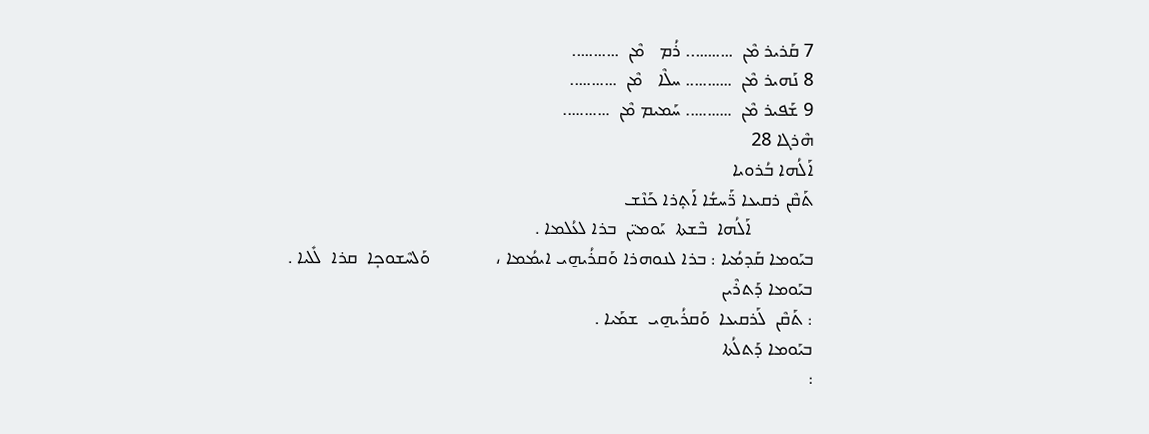7 ܩܰܪܝܪ ܡܶܢ  ……….. ܪܳܡ   ܡܶܢ  ………..
8 ܢܰܗܝܪ ܡܶܢ  ……….. ܚܠܶܐ   ܡܶܢ  ………..
9 ܫܰܦܝܪ ܡܶܢ  ……….. ܚܰܡܝܡ ܡܶܢ  ………..
ܗܶܪܓܐ 28
ܐܰܠܳܗܐ ܒܳܪܘܝܐ
ܬܰܩܶܢ ܪܩܝܥܐ ܪ̈ܰܚܫܳܐ ܐܰܬ̥ܪܐ ܟܰܢܶܫ
             ܐܰܠܳܗܐ  ܒܶܫܬܐ  ܝܰܘܡܝ̈ܢ  ܒܪܐ ܠܥܳܠܡܐ .
ܒܝܰܘܡܐ ܩܰܕܡܳܝܐ : ܒܪܐ ܠܢܘܗܪܐ ܘܰܩܪܳܝܗ̱ܝ ܐܝܡܳܡܐ ،              ܘܰܠܚܶܫܘܟ̥ܐ  ܩܪܐ  ܠܺܠܝܐ .
ܒܝܰܘܡܐ ܕܰܬܪܶܝܢ
: ܬܰܩܶܢ  ܠܰܪܩܝܥܐ  ܘܰܩܪܳܝܗ̱ܝ  ܫܡܰܝܐ .
ܒܝܰܘܡܐ ܕܰܬܠܳܬܐ
: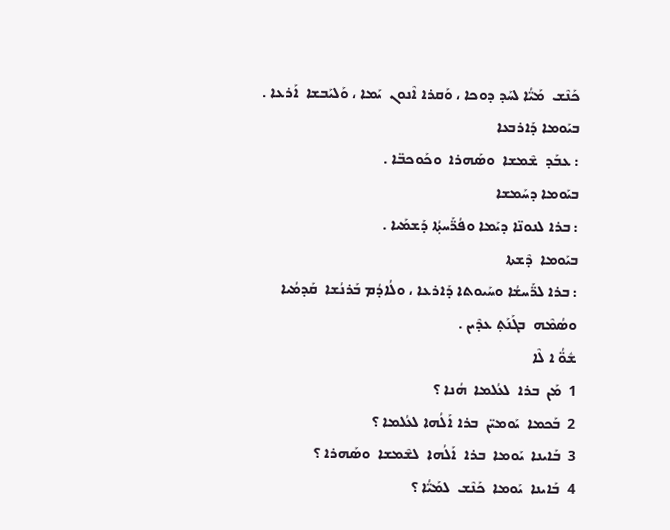ܟܰܢܶܫ  ܡܰܝ̈ܳܐ ܠܚܰܕ ܕܘܟܐ ، ܘܰܩܪܐ ܐܶܢܘܢ  ܝܰܡܐ ، ܘܰܠܝܰܒܫܐ  ܐܰܪܥܐ .
ܒܝܰܘܡܐ ܕܰܐܪܒܥܐ
: ܥܒܰܕ  ܫܶܡܫܐ  ܘܣܰܗܪܐ  ܘܟܰܘܟܒ̈ܐ .
ܒܝܰܘܡܐ ܕܚܰܡܫܐ
: ܒܪܐ ܠܢܘܢ̈ܐ ܕܝܰܡܐ ܘܦܳܪ̈ܰܚܬ̥ܳܐ ܕܰܫܡܰܝܐ .
ܒܝܰܘܡܐ  ܕܶܫܬܐ
: ܒܪܐ ܠܪ̈ܰܚܫܳܐ ܘܚܰܝܘܬܐ ܕܰܐܪܥܐ ، ܘܠܳܐܕܳܡ ܒܰܪܢܳܫܐ  ܩܰܕܡܳܝܐ  ܘܣܳܡܶܗ  ܒܓܰܢܰܬ̥ ܥܕܶܝܢ .
ܫܽܘ̈ܳ ܐ ܠܶܐ
1  ܡܰܢ  ܒܪܐ  ܠܥܳܠܡܐ  ܗܳܢܐ ؟
2  ܒܰܟܡܐ  ܝܰܘܡܝ̈ܢ  ܒܪܐ ܐܰܠܳܗܐ ܠܥܳܠܡܐ ؟
3  ܒܰܐܝܢܐ  ܝܰܘܡܐ  ܒܪܐ  ܐܰܠܳܗܐ  ܠܫܶܡܫܐ  ܘܣܰܗܪܐ ؟
4  ܒܰܐܝܢܐ  ܝܰܘܡܐ  ܟܰܢܶܫ  ܠܡܰܝ̈ܳܐ ؟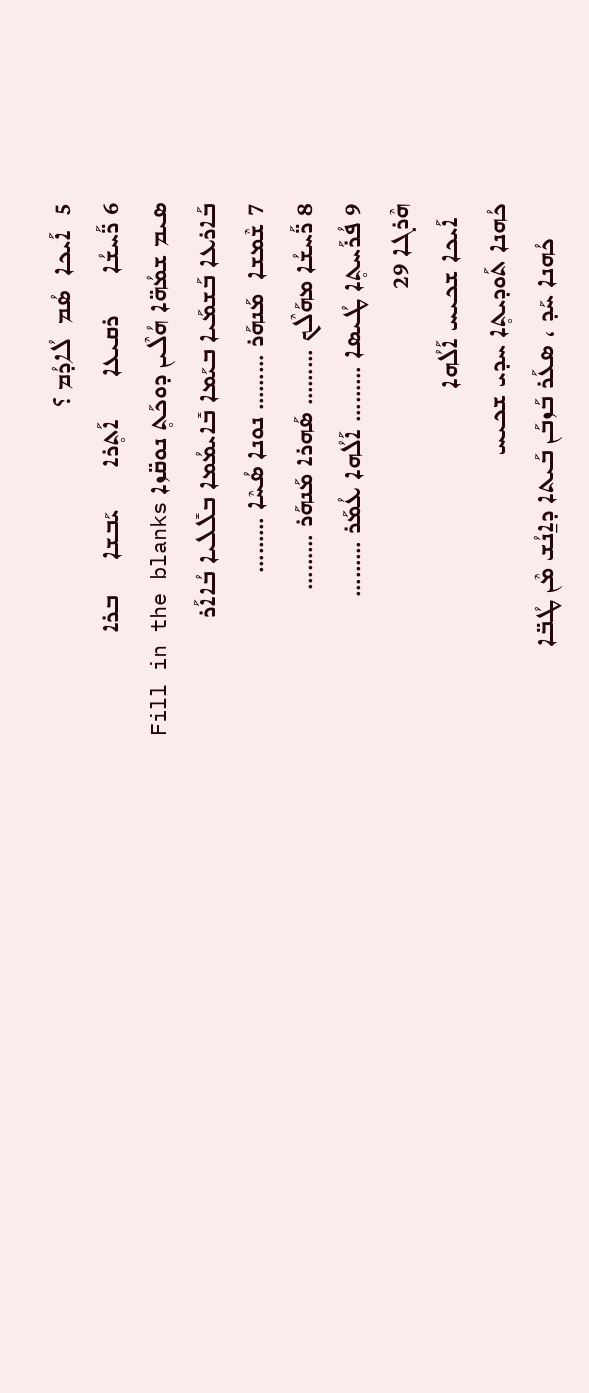5  ܐܰܝܟܐ  ܣܳܡ  ܠܳܐܕܳܡ ؟
6 ܪ̈ܰܚܫܳܐ      ܪܩܝܥܐ      ܐܰܬ̥ܪܐ      ܝܰܒܫܐ     ܒܪܐ
ܣܝܡ ܫܡܳܗ̈ܐ ܗܳܠܶܝܢ ܕܘܟܰܬ̥ ܢܘܩ̈ܙܐ Fill in the blanks
ܒܰܐܪܥܐ ܒܰܫܡܰܝܐ ܒܝܰܡܐ ܒܺܐܝܡܳܡܐ ܒܠܺܠܝܐ ܒܳܐܐܰܪ
7 ܫܶܡܫܐ  ܡܰܢܗܰܪ ……… ܢܘܢܐ ܣܳܚܶܐ ………
8 ܪ̈ܰܚܫܳܐ ܡܗܰܠܶܟ ……… ܣܰܗܪܐ ܡܰܢܗܰܪ ………
9 ܦܳܪܰܚܬ̥ܐ ܛܳܝܣܐ ……… ܐܰܠܳܗܐ ܥܳܡܰܪ ………
ܗܶܪܓܐ 29
  ܐܰܝܟܐ ܫܟܝܚ ܐܰܠܳܗܐ
ܟܳܗܢܐ ܬܰܘܕܝܬ̥ܐ ܚܕܝ ܫܟܝܚ
     ܟܳܗܢܐ ܚܰܕ ، ܣܥܰܪ ܒܰܙܒܰܢ ܒܰܝܬܐ ܕܐ̱ܢܳܫ ܡܶܢ ܛܳܒ̈ܐ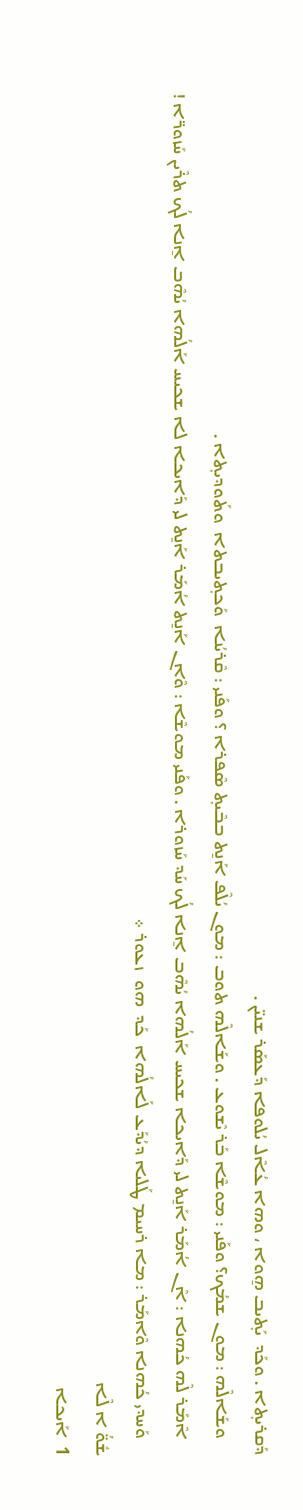ܕܰܩܪܝܬ̥ܐ . ܘܟܰܕ  ܝܰܬ̥ܝܒ ܗ̱ܘܐ ، ܘܗܐ ܥܳܐܶܠ ܝܳܠܘܦܐ ܕܰܥܣܰܪ ܫܢܝ̈ܢ .
    ܘܫܰܐܠܶܗ : ܡܘܢ ܫܡܳܟ؟ ܘܦܰܢܝ : ܡܘܫܶܐ ܒܰܪ ܝܶܫܘܥ . ܘܫܰܐܠܶܗ ܬܘܒ : ܡܘܢ ܝܳܠܶܦ ܐܰܢ̱ܬ ܒܒܶܝܬ̥ ܣܶܦܪܐ ؟ ܘܦܰܢܝ : ܩܶܪܝܳܢܐ  ܘܰܟ‍ܬ̥ܝܒܬܐ  ܘܬܰܘܕܝܬ̥ܐ .
    ܐܶܡܰܪ ܠܶܗ ܟܳܗܢܐ : ܐܶܢ ܐܳܡܰܪ ܐܰܢ̱ܬ ܠܝ ܕܰܐܝܟܐ ܫܟܝܚ ܐܰܠܳܗܐ ܝܳܗܶܒ ܐ̱ܢܐ ܠܳܟ ܚܰܕ ܚܰܙܘܪܐ . ܘܦܰܢܝ ܡܘܫܶܐ : ܘܶܐܢ ܐܰܢ̱ܬ ܐܳܡܰܪ ܐܰܢ̱ܬ ܠܝ ܕܰܐܝܟܐ ܠܐ ܫܟܝܚ ܐܰܠܳܗܐ ܝܳܗܶܒ ܐ̱ܢܐ ܠܳܟ ܬܪܶܝܢ ܚܰܙܘܪ̈ܐ !
    ܘܰܚܕܝ ܟܳܗܢܐ ܘܶܐܡܰܪ : ܡܐ ܪܚܝܡ ܛܰ‍ܠܝܐ ܕܝܳܕܰܥ ܠܰܐܠܳܗܐ  ܟܰܕ  ܗܘ  ܙܥܘܪ ܀
ܫܽܘ̈ܳ ܐ ܠܶܐ
1  ܐܰܝܟܐ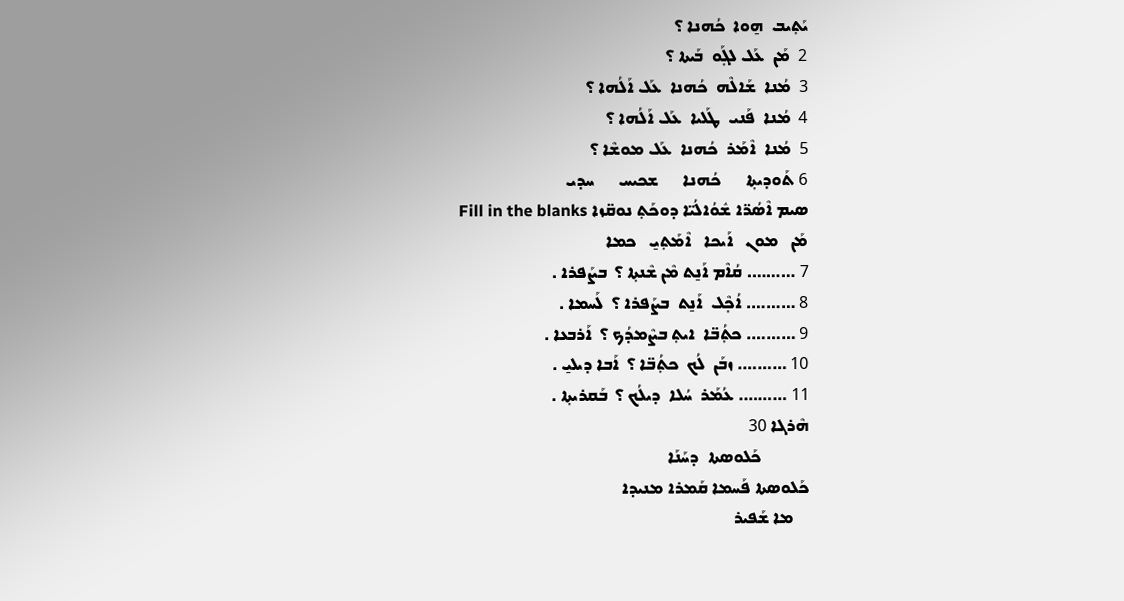ܝܰܬ̥ܝܒ  ܗ̱ܘܐ  ܟܳܗܢܐ ؟
2  ܡܰܢ  ܥܰܠ ܠܓ̥ܰܘ  ܒܰܝܬܐ ؟
3  ܡܳܢܐ  ܫܰܐܠܶܗ  ܟܳܗܢܐ  ܥܰܠ ܐܰܠܳܗܐ ؟
4  ܡܳܢܐ  ܦܰܢܝ  ܛܰ‍ܠܝܐ  ܥܰܠ ܐܰܠܳܗܐ ؟
5  ܡܳܢܐ  ܐܶܡܰܪ  ܟܳܗܢܐ  ܥܰܠ ܡܘܫܶܐ ؟
6 ܬܰܘܕܝܬ̥ܐ      ܟܳܗܢܐ      ܫܟܝܚ      ܚܕܝ
ܣܝܡ ܐܶܣܳܪ̈ܐ ܫܽܘܳܐܠܳܝ̈ܐ ܕܘܟܰ‍ܬ̥ ܢܘܩ̈ܙܐ Fill in the blanks
ܡܰܢ   ܡܘܢ   ܐܰܝܟܐ   ܐܶܡܰܬ̥ܝ̱   ܟܡܐ
7 ………. ܩܳܐܶܡ ܐܰܢ̱ܬ ܡܶܢ ܫܶܢܬ̥ܐ ؟  ܒܨܰܦܪܐ .
8 ………. ܐܳܟ̥ܶܠ  ܐܰܢ̱ܬ  ܒܨܰܦܪܐ ؟  ܠܰܚܡܐ .
9 ………. ܟ‍ܬ̥ܳܒ̈ܐ  ܐܝܬ̥ ܒܨܶܡܕܳܟ ؟  ܐܰܪܒܥܐ .
10 ………. ܙܒܰܢ  ܠܳܟ  ܟ‍ܬ̥ܳܒ̈ܐ ؟  ܐܰܒܐ ܕܝܠܝ̱ .
11 ………. ܥܳܡܰܪ  ܚܳܠܐ  ܕܝܠܳܟ ؟  ܒܰܩܪܝܬ̥ܐ .
ܗܶܪܓܐ 30
            ܟܰ‍ܠܘܣܬܐ  ܕܚܰܢܰܐ
ܟܰ‍ܠܘܣܬܐ ܦܰܚܡܐ ܩܰܡܪܐ ܡܢܝܕܐ
    ܡܐ ܫܰܦܝܪ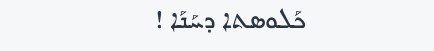ܟܰ‍ܠܘܣܬܐ ܕܚܰܢܰܐ !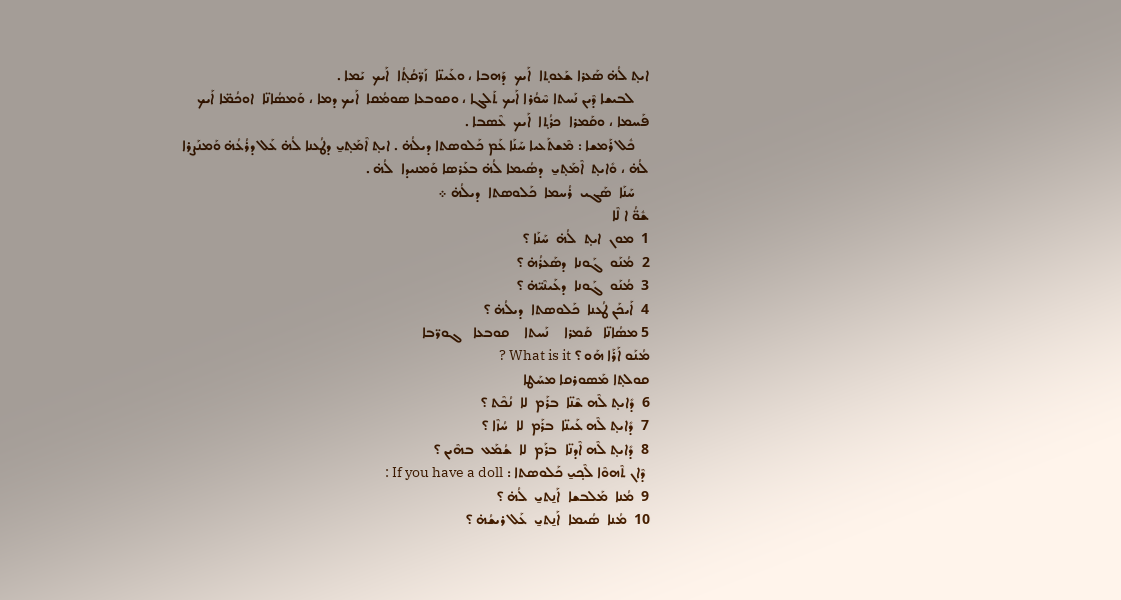ܐܝܬ̥ ܠܳܗ̇ ܣܰܥܪܐ ܫܰܥܘܬ̥ܐ  ܐܰܝܟ  ܕܰܗܒܐ ، ܘܥܰܝܢ̈ܐ  ܙܰܪ̈ܩܳܬ̥ܳܐ  ܐܰܝܟ  ܝܰܡܐ .
    ܠܒܝܫܐ ܕܶܝܢ ܢܰܚܬܐ ܚܶܘܳܪܐ ܐܰܝܟ ܬܰܠܓܐ ، ܘܩܘܒܥܐ ܣܘܡܳܩܐ  ܐܰܝܟ ܕܡܐ ، ܘܰܡܣܳܐܢ̈ܐ  ܐܘܟܳܡ̈ܐ ܐܰܝܟ  ܦܰܚܡܐ ، ܘܩܰܡܪܐ  ܟܪܳܬ̥ܐ  ܐܰܝܟ  ܥܶܣܒܐ .
    ܟܽܠ ܪܰܡܫܐ : ܡܶܫܬܰܥܝܐ ܚܰܢܰܐ ܥܰܡ ܟܰ‍ܠܘܣܬܐ ܕܝܠܳܗ̇ . ܐܝܬ̥ ܐܶܡܰܬ̥ܝ̱ ܕܛܳܥܢܐ ܠܳܗ̇ ܥܰܠ ܕܪܳܥܳܗ̇ ܘܰܡܢܰܨܪܐ ܠܳܗ̇ ، ܘܺܐܝܬ̥  ܐܶܡܰܬ̥ܝ̱  ܕܣܳܝܡܐ ܠܳܗ̇ ܒܥܰܪܣܐ ܘܰܡܢܝܕܐ  ܠܳܗ̇ .
    ܚܰܢܰܐ  ܣܰܓܝ  ܪܳܚܡܐ  ܟܰ‍ܠܘܣܬܐ  ܕܝܠܳܗ̇ ܀
ܫܽܘ̈ܳ ܐ ܠܶܐ
1  ܡܘܢ  ܐܝܬ̥  ܠܳܗ̇  ܚܰܢܰܐ ؟
2  ܡܳܢܰܘ  ܓܰܘܢܐ  ܕܣܰܥܪܳܗ̇ ؟
3  ܡܳܢܰܘ  ܓܰܘܢܐ  ܕܥܰܝܢܶܝ̈ܗ̇ ؟
4  ܐܰܝܟܰܢ ܛܳܥܢܐ  ܟܰ‍ܠܘܣܬܐ  ܕܝܠܳܗ̇ ؟
5 ܡܣܳܐܢ̈ܐ   ܩܰܡܪܐ    ܢܰܚܬܐ    ܩܘܒܥܐ   ܓܘܪ̈ܒܐ
ܡܳܢܰܘ ܐܰܪܰܐ ܗܰܘ ؟ What is it ?
ܩܘܠܬ̥ܐ ܡܰܣܘܪܩܐ ܡܚܰܛܐ
6  ܕܺܐܝܬ̥ ܠܶܗ ܫܶܢ̈ܐ  ܒܪܰܡ  ܠܐ  ܢܳܟܶ‍ܬ ؟
7  ܕܺܐܝܬ̥ ܠܶܗ ܥܰܝܢ̈ܐ  ܒܪܰܡ  ܠܐ  ܚܳܙܶܐ ؟
8  ܕܺܐܝܬ̥ ܠܶܗ ܐܶܕܢ̈ܐ  ܒܪܰܡ  ܠܐ  ܫܳܡܰܥ  ܒܗܶܝܢ ؟
 ܕܶܐܢ ܬܶܗܘܶܐ ܠܶܟ̥ܝ̱ ܟܰ‍ܠܘܣܬܐ : If you have a doll :
9  ܡܳܢܐ  ܡܰܠܒܫܐ  ܐܰܢ̱ܬܝ̱  ܠܳܗ̇ ؟
10  ܡܳܢܐ  ܣܳܝܡܐ  ܐܰܢ̱ܬܝ̱  ܥܰܠ ܪܝܫܳܗ̇ ؟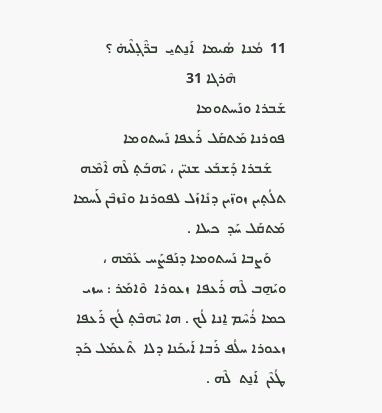11  ܡܳܢܐ  ܣܳܝܡܐ  ܐܰܢ̱ܬܝ̱  ܒܪ̈ܶܓ̥ܠܶܝܗ̇ ؟
              ܗܶܪܓܐ 31
ܫܰܒܪܐ ܘܢܰܚܬܘܡܐ
ܦܘܪܢܐ ܡܰܬܩܰܠ ܪܰܥܦܐ ܢܰܚܬܘܡܐ
    ܫܰܒܪܐ ܕܰܫܒܰܥ ܫܢܝ̈ܢ ، ܝܶܗܒܰܬ̥ ܠܶܗ ܐܶܡܶܗ ܬܠܳܬ̥ܝܢ ܙܘܙ̈ܝܢ ܕܢܺܐܙܰܠ ܠܦܘܪܢܐ ܘܢܶܙܒܶܢ ܠܰܚܡܐ ܡܰܬܩܰܠ ܚܰܕ  ܟܝܠܐ .
    ܘܰܨܒܐ ܢܰܚܬܘܡܐ ܕܢܰܦܨܰܚ ܥܰܡܶܗ ، ܘܝܰܗ̱ܒ ܠܶܗ ܪܰܥܦܐ  ܙܥܘܪܐ  ܘܶܐܡܰܪ : ܚܙܝ  ܟܡܐ ܪܳܚܶܡ ܐ̱ܢܐ ܠܳܟ . ܗܐ ܝܶܗܒܶܬ̥ ܠܳܟ ܪܰܥܦܐ ܙܥܘܪܐ ܚܠܳܦ ܪܰܒܐ ܐܰܝܟܰܢܐ ܕܠܐ  ܬܶܥܡܰܠ ܟܰܕ  ܛܳ‍ܥܶܢ  ܐܰܢ̱ܬ  ܠܶܗ .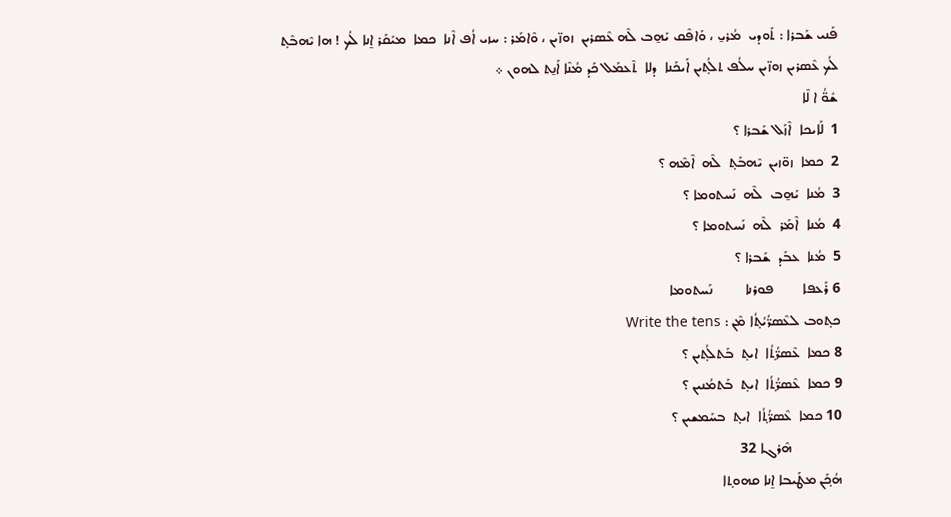ܦܰܢܝ ܫܰܒܪܐ : ܬܰܘܕܝ  ܡܳܪܝ̱ ، ܘܰܐܦܶܩ ܝܰܗ̱ܒ ܠܶܗ ܥܶܣܪܝܢ  ܙܘܙ̈ܝܢ ، ܘܶܐܡܰܪ : ܚܙܝ ܐܳܦ ܐܶܢܐ  ܟܡܐ  ܡܝܰܩܰܪ ܐ̱ܢܐ ܠܳܟ ! ܗܐ ܝܶܗܒܶܬ̥ ܠܳܟ ܥܶܣܪܝܢ ܙܘܙ̈ܝܢ ܚܠܳܦ ܬܠܳܬ̥ܝܢ ܐܰܝܟܰܢܐ  ܕܠܐ  ܬܶܥܡܰܠ ܟܰܕ ܡܳܢܶܐ ܐܰܢ̱ܬ ܠܗܘܢ ܀
ܫܽܘ̈ܳ ܐ ܠܶܐ
1  ܠܰܐܝܟܐ  ܐܶܙܰܠ ܫܰܒܪܐ ؟
2  ܟܡܐ  ܙܘ̈ܙܝܢ  ܝܶܗܒܰܬ̥  ܠܶܗ  ܐܶܡܶܗ ؟
3  ܡܳܢܐ  ܝܰܗ̱ܒ  ܠܶܗ  ܢܰܚܬܘܡܐ ؟
4  ܡܳܢܐ  ܐܶܡܰܪ  ܠܶܗ  ܢܰܚܬܘܡܐ ؟
5  ܡܳܢܐ  ܥܒܰܕ  ܫܰܒܪܐ ؟
6 ܪܰܥܦܐ        ܦܘܪܢܐ         ܢܰܚܬܘܡܐ
ܟ‍ܬ̥ܘܒ ܠܥܶܣܪ̈ܳܝܳܬ̥ܳܐ ܡܶܢ : Write the tens
8 ܟܡܐ  ܥܶܣܪ̈ܳܬ̥ܳܐ  ܐܝܬ̥  ܒܰܬܠܳܬ̥ܝܢ ؟
9 ܟܡܐ  ܥܶܣܪ̈ܳܬ̥ܳܐ  ܐܝܬ̥  ܒܰܬܡܳܢܝܢ ؟
10 ܟܡܐ  ܥܶܣܪ̈ܳܬ̥ܳܐ  ܐܝܬ̥  ܒܚܰܡܫܝܢ ؟
              ܗܶܪܓܐ 32
ܗܳܟ̥ܰܢ ܡܛܰܝܒܐ ܐ̱ܢܐ ܩܗܘܬ̥ܐ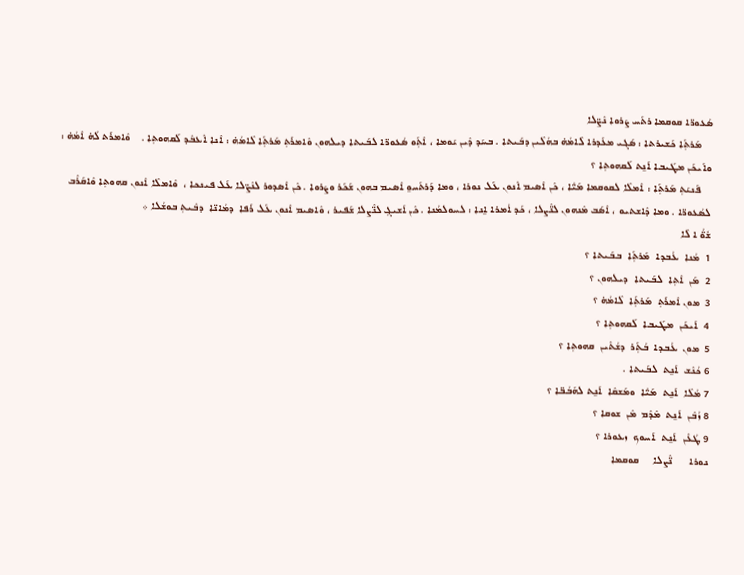ܣܳܥܘܪ̈ܐ ܩܘܩܡܐ ܪܬܰܚ ܨܰܪܘܐ ܢܶܨ̈ܠܐ
    ܡܰܪܬ̥ܰܐ ܟܰܫܝܪܬܐ : ܣܰܓܝ ܡܥܰܕܪܐ ܠܶܐܡܳܗ̇ ܒܗܳܠܶܝܢ ܕܒܰܝܬܐ . ܒܚܰܕ ܕܶܝܢ ܝܰܘܡܐ ، ܐܶܬ̥ܰܘ ܣܳܥܘܪ̈ܐ ܠܒܰܝܬܐ ܕܝܠܗܘܢ ܘܶܐܡܪܰܬ̥ ܡܰܪܬ̥ܰܐ ܠܶܐܡܳܗ̇ : ܐܶܢܐ ܐܶܥܒܶܕ ܠܰܩܗܘܬ̥ܐ .    ܘܶܐܡܪܰܬ ܠܳܗ̇ ܐܶܡܳܗ̇ : ܘܐܰܝܟܰܢ ܡܛܰܝܒܐ ܐܰܢ̱ܬ ܠܰܩܗܘܬ̥ܐ ؟
    ܦܰܢܝܰܬ̥ ܡܰܪܬ̥ܰܐ : ܐܶܡܠܶܐ ܠܩܘܩܡܐ ܡܰܝ̈ܳܐ ، ܟܶܢ ܐܶܣܝܡ ܐܶܢܘܢ ܥܰܠ ܢܘܪܐ ، ܘܡܐ ܕܰܪܬܰܚܘ̱ ܐܶܣܝܡ ܒܗܘܢ ܫܰܟܰܪ ܘܨܰܪܘܐ . ܟܶܢ ܐܶܣܕܘܪ ܠܢܶܨ̈ܠܐ ܥܰܠ ܦܝܢܟܐ ،  ܘܶܐܡܠܶܐ ܐܶܢܘܢ ܩܗܘܬ̥ܐ ܘܶܐܩܰܪܶܒ ܠܣܳܥܘܪ̈ܐ . ܘܡܐ ܕܶܐܫܬܝܘ ، ܐܶܣܰܒ ܡܶܢܗܘܢ ܠܢ̈ܶܨܠܐ ، ܟܰܕ ܐܳܡܪܐ ܐ̱ܢܐ : ܠܚܘܠܡܳܢܐ . ܟܶܢ ܐܰܫܝܓ̥ ܠܢ̈ܶܨܠܐ ܫܰܦܝܪ ، ܘܶܐܣܝܡ ܐܶܢܘܢ ܥܰܠ ܪܰܦܐ  ܕܡܳܐܢ̈ܐ  ܕܒܶܝܬ̥ ܒܘܫܳܠܐ ܀
ܫܽܘ̈ܳ ܐ ܠܶܐ
1  ܡܳܢܐ  ܥܳܒܕܐ  ܡܰܪܬ̥ܰܐ  ܒܒܰܝܬܐ ؟
2  ܡܰܢ  ܐܶܬ̥ܐ  ܠܒܰܝܬܐ  ܕܝܠܗܘܢ ؟
3  ܡܘܢ ܐܶܡܪܰܬ̥  ܡܰܪܬ̥ܰܐ  ܠܶܐܡܳܗ̇ ؟
4  ܐܰܝܟܰܢ  ܡܛܰܝܒܐ  ܠܰܩܗܘܬ̥ܐ ؟
5  ܡܘܢ  ܥܳܒܕܐ  ܒܳܬ̥ܰܪ  ܕܫܳܬܶܝܢ  ܩܗܘܬ̥ܐ ؟
6 ܟܳܢܶܫ  ܐܰܢ̱ܬ  ܠܒܰܝܬܐ .
7 ܡܳܠܶܐ  ܐܰܢ̱ܬ  ܡܰܝ̈ܳܐ  ܘܡܰܫܩܶܐ  ܐܰܢ̱ܬ ܠܗܰܒܳܒ̈ܐ ؟
8 ܙܳܒܶܢ  ܐܰܢ̱ܬ  ܡܶܕܶܡ  ܡܶܢ  ܫܘܩܐ ؟
9 ܛܳܥܶܢ  ܐܰܢ̱ܬ  ܐܰܚܘܟ  ܙܥܘܪܐ ؟
ܢܘܪܐ      ܢ̈ܶܨܠܐ     ܩܘܩܡܐ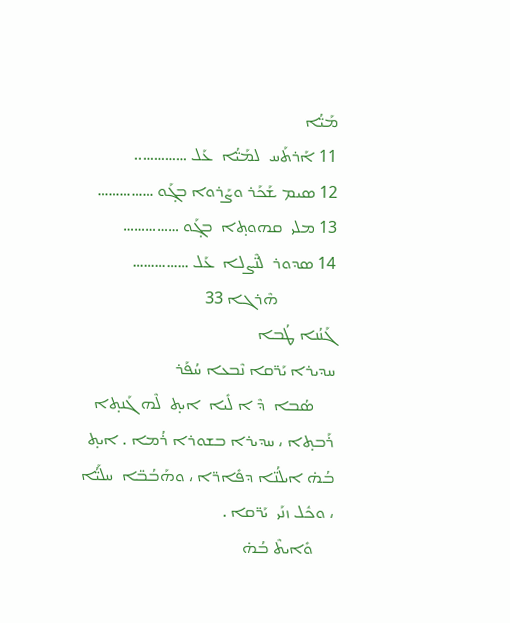ܡܰܝ̈ܳܐ
11 ܐܰܪܬܰܚ  ܠܡܰܝ̈ܳܐ  ܥܰܠ …………..
12 ܣܝܡ ܫܰܟܰܪ ܘܨܰܪܘܐ ܒܓ̥ܰܘ ……………
13 ܡܠܝ  ܩܗܘܬ̥ܐ  ܒܓ̥ܰܘ ……………
14 ܣܕܘܪ  ܠܢ̈ܶܨܠܐ  ܥܰܠ ……………
              ܗܶܪܓܐ 33
ܓܰܢܳܢܐ ܛܳܒܐ
ܚܕܝܪܐ ܝܰܪ̈ܩܐ ܢܶܒܥܐ ܚܳܦܰܪ
     ܣܳܒܐ  ܕܶ ܐ ܠܺܝܐ  ܐܝܬ̥  ܠܶܗ ܓܰܢܬ̥ܐ  ܪܰܒܬ̥ܐ ، ܚܕܝܪܐ ܒܫܘܪܐ ܪܳܡܐ . ܐܝܬ̥ ܒܳܗ̇ ܐܝܠܳܢ̈ܐ ܕܦܺܐܪ̈ܐ ، ܘܗܰܒܳܒ̈ܐ  ܚܠܰܝ̈ܳܐ ، ܘܟܽܠ ܙܢܰܝ  ܝܰܪ̈ܩܐ .
     ܘܺܐܝܬܶ ܒܳܗ̇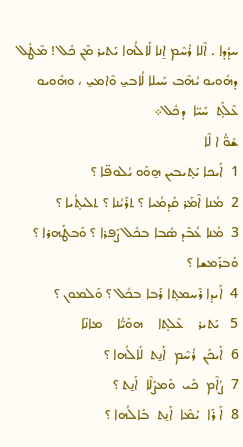ܚܕܳܕܐ . ܐܶܠܐ ܪܳܚܶܡ ܐ̱ܢܐ ܠܰܐܠܳܗܐ ܝܰܬܝܪ ܡܶܢ ܟܽܠ ! ܡܶܛܽܠ ܕܗܽܘܝܘ ܝܳܗܶܒ ܚܰܝܠܐ ܠܳܐܒܝ̱ ܘܶܐܡܝ̱ ، ܘܗܽܘܝܘ  ܥܶܠܰܬ̥  ܚܰܝ̈ܐ  ܕܟܽܠ܀
ܫܽܘ̈ܳ ܐ ܠܶܐ
1  ܐܰܝܟܐ ܝܰܬ̥ܝܒܝܢ ܗ̱ܘܰܘ ܝܳܠܘܦ̈ܐ ؟
2  ܡܳܢܐ ܐܶܡܰܪ ܩܰܕܡܳܝܐ ؟ ܬܪܰܝܳܢܐ ؟ ܬܠܝܬ̥ܳܝܐ ؟
3  ܡܳܢܐ ܥܳܒܶܕ ܣܳܒܐ ܒܟܽܠ ܨܰܦܪܐ ؟ ܘܰܒܛܰܗܪܐ ؟ ܘܰܒܪܰܡܫܐ ؟
4  ܐܰܝܕܐ ܪܶܚܡܬ̥ܐ ܪܰܒܐ ܒܟܽܠ ؟ ܘܰܠܡܘܢ ؟
5   ܝܰܬܝܪ    ܥܶܠܬ̥ܐ    ܗܘܰܝ̈ܳܐ    ܡܐܢ̈ܐ
6  ܐܰܝܟܰܢ  ܪܳܚܶܡ  ܐܰܢ̱ܬ  ܠܰܐܠܳܗܐ ؟
7  ܨܳܐܶܡ  ܟܰܝ  ܘܰܡܨܰܠܶܐ  ܐܰܢ̱ܬ ؟
8  ܐܰ ܪܰܐ  ܝܳܡܶܐ  ܐܰܢ̱ܬ  ܒܰܐܠܳܗܐ ؟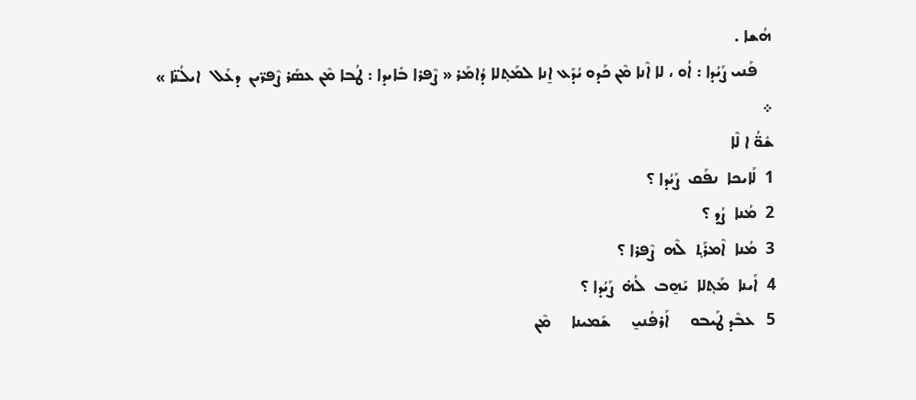ܗܳܫܐ .
    ܦܰܢܝ ܨܰܝܳܕܐ : ܐܳܘ ، ܠܐ ܐܶܢܐ ܡܶܢ ܟܰܕܘ ܝܳܕܰܥ ܐ̱ܢܐ ܠܡܰܬ̥ܠܐ ܕܳܐܡܰܪ « ܨܶܦܪܐ ܒܺܐܝܕܐ : ܛܳܒܐ ܡܶܢ ܥܣܰܪ ܨܶܦܪ̈ܝܢ  ܕܥܰܠ   ܐܝܠܳܢ̈ܐ » ܀
ܫܽܘ̈ܳ ܐ ܠܶܐ
1  ܠܰܐܝܟܐ  ܢܦܰܩ  ܨܰܝܳܕܐ ؟
2  ܡܳܢܐ  ܨܳܕ ؟
3  ܡܳܢܐ  ܐܶܡܪܰܬ̥  ܠܶܗ  ܨܶܦܪܐ ؟
4  ܐܰܝܢܐ  ܡܰܬ̥ܠܐ  ܝܰܗ̱ܒ  ܠܳܗ̇  ܨܰܝܳܕܐ ؟
5   ܥܒܶܕ ܛܰܝܒܘ     ܐܰܪܦܳܢܝ̱     ܫܰܡܝܢܐ     ܡܶܢ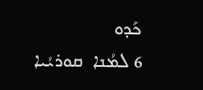ܟܰܕܘ
6 ܠܡܳܢܐ  ܩܘܪܝܳܝܐ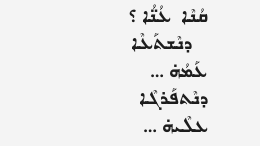ܩܳܢܶܐ  ܥܳܢ̈ܳܐ ؟
   ܕܢܶܫܬܰܥܶܐ ܥܰܡܳܗ̇ … ܕܢܶܬܦܰܪܓܶܐ ܥܠܶܝܗ̇ …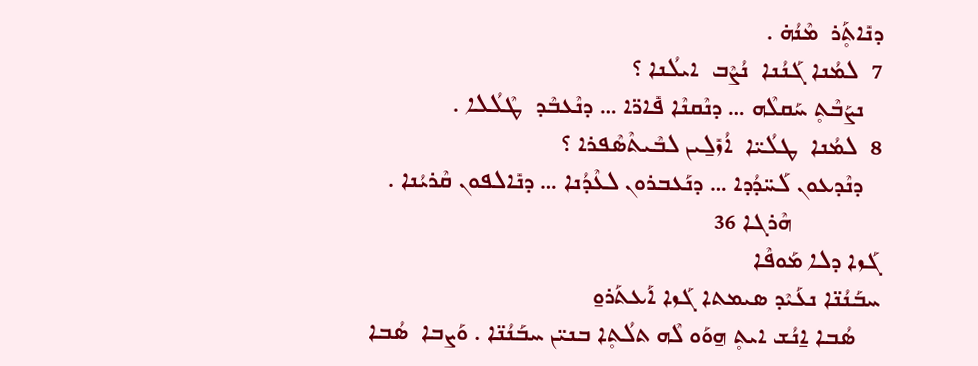ܕܢܺܐܬ̥ܰܪ  ܡܶܢܳܗ̇ .
7  ܠܡܳܢܐ ܓܰܢܳܢܐ  ܢܳܨܶܒ  ܐܝܠܳܢܐ ؟
   ܢܨܰܒܶܬ̥ ܚܰܩܠܶܗ … ܕܢܶܩܢܶܐ ܦܺܐܪ̈ܐ … ܕܢܶܥܒܶܕ  ܛܶܠܳܠܐ .
8  ܠܡܳܢܐ  ܛܠܳܝ̈ܐ  ܐܳܙܺܠ̱ܝܢ ܠܒܶܝܬܶܣܶܦܪܐ ؟
   ܕܢܶܕܥܘܢ ܠܰܚ̈ܕܳܕܐ … ܕܢܰܥܒܪܘܢ ܠܥܶܕܳܢܐ … ܕܢܺܐܠܦܘܢ ܩܶܪܝܳܢܐ .
              ܗܶܪܓܐ 36
ܓܰܙܐ ܕܠܐ ܡܰܘܦܶܐ
ܚܒܰܢܳܢ̈ܐ ܢܥܰܝܶܕ ܣܝܡܬܐ ܓܰܙܐ ܐܰܥܬܰܪܘ̱
    ܣܳܒܐ ܐ̱ܢܳܫ ܐܝܬ̥ ܗ̱ܘܰܘ ܠܶܗ ܬܠܳܬ̥ܐ ܒܢܝ̈ܢ ܚܒܰܢܳܢ̈ܐ . ܘܰܨܒܐ  ܣܳܒܐ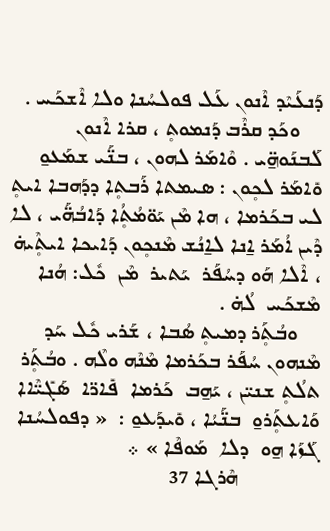ܕܰܢܥܰܝܶܕ ܐܶܢܘܢ ܥܰܠ ܦܘܠܚܳܢܐ ܘܠܐ ܐܶܫܟܰܚ .
    ܘܟܰܕ ܩܪܶܒ ܕܰܢܡܘܬ̥ ، ܩܪܐ ܐܶܢܘܢ ܠܰܒܢܰܘܗ̱̈ܝ . ܘܶܐܡܰܪ ܠܗܘܢ ، ܒܢ̈ܰܝ ܫܡܰܥܘ̱ ܘܺܐܡܰܪ ܠܟ̥ܘܢ : ܣܝܡܬܐ ܪܰܒܬ̥ܐ ܕܕܰܗܒܐ ܐܝܬ̥ ܠܝ ܒܟܰܪܡܐ ، ܗܐ ܡܶܢ ܝܰܘ̈ܡܳܬ̥ܳܐ ܕܰܐܒܳܗ̈ܰܝ ، ܠܐ ܕܶܝܢ ܐܳܡܰܪ ܐ̱ܢܐ ܠܐ̱ܢܳܫ ܡܶܢܟ̥ܘܢ ܕܰܐܝܟܐ ܐܝܬ̥ܶܝܗ̇ ، ܐܶܠܐ ܗܰܘ ܕܚܳܦܰܪ  ܝܰܬܝܪ  ܡܶܢ  ܟܽܠ: ܗܳܢܐ  ܡܶܫܟܰܚ  ܠܳܗ̇ .
    ܘܒܳܬ̥ܰܪ ܕܡܝܬ̥ ܣܳܒܐ ، ܫܰܪܝ ܟܽܠ ܚܰܕ ܡܶܢܗܘܢ ܚܳܦܰܪ ܒܟܰܪܡܐ ܡܶܢܶܗ ܘܠܶܗ . ܘܒܳܬ̥ܰܪ ܬܠܳܬ̥ ܫܢܝ̈ܢ ، ܝܰܗ̱ܒ  ܟܰܪܡܐ  ܦܺܐܪ̈ܐ  ܣܰܓܺܝ̈ܶܐܐ  ܘܰܐܥܬ̥ܰܪܘ̱  ܒܢ̈ܰܝܳܐ ، ܘܺܝܕܰܥܘ̱ :  « ܕܦܘܠܚܳܢܐ ܓܰܙܰܐ ܗ̱ܘ  ܕܠܐ  ܡܰܘܦܶܐ » ܀
              ܗܶܪܓܐ 37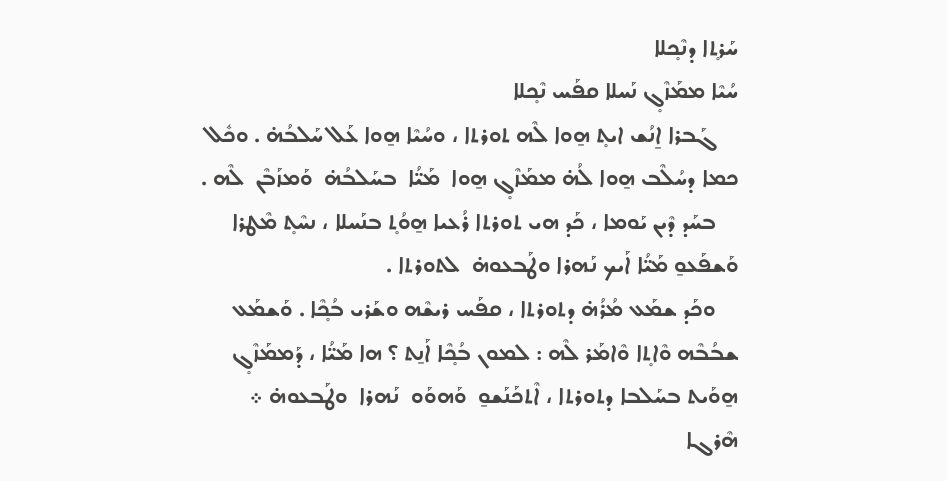ܚܰܪܬ̥ܐ ܕܢܶܟ̥ܠܐ
ܚܳܝܶܐ ܡܡܰܙܶܓ̥ ܢܰܚܠܐ ܩܦܰܚ ܢܶܟ̥ܠܐ
    ܓܰܒܪܐ ܐ̱ܢܳܫ ܐܝܬ̥ ܗ̱ܘܐ ܠܶܗ ܬܘܪܬܐ ، ܘܚܳܝܶܐ ܗ̱ܘܐ ܥܰܠ ܚܰܠܒܳܗ̇ . ܘܟܽܠ ܟܡܐ ܕܚܳܠܶܒ ܗ̱ܘܐ ܠܳܗ̇ ܡܡܰܙܶܓ̥ ܗ̱ܘܐ  ܡܰܝ̈ܳܐ  ܒܚܰܠܒܳܗ̇  ܘܰܡܙܰܒܶܢ  ܠܶܗ .
    ܒܚܰܕ ܕܶܝܢ ܝܰܘܡܐ ، ܟܰܕ ܗܝ ܬܘܪܬܐ ܪܳܥܝܐ ܗ̱ܘܳܬ̥ ܒܢܰܚܠܐ ، ܢܚܶܬ̥ ܡܶܛܪܐ ܘܰܫܦܰܥܘ̱ ܡܰܝ̈ܳܐ ܐܰܝܟ ܢܰܗܪܐ ܘܛܰܒܥܘܗ̇  ܠܬܘܪܬܐ .
    ܘܟܰܕ ܫܡܰܥ ܡܳܪܳܗ̇ ܕܬܘܪܬܐ ، ܩܦܰܚ ܪܝܫܶܗ ܘܫܰܪܝ ܒܳܟ̥ܶܐ . ܘܰܫܡܰܥ ܫܒܳܒܶܗ ܘܶܐܬ̥ܐ ܘܶܐܡܰܪ ܠܶܗ : ܠܡܘܢ ܒܳܟ̥ܶܐ ܐܰܢ̱ܬ ؟ ܗܐ ܡܰܝ̈ܳܐ ، ܕܰܡܡܰܙܶܓ̥ ܗ̱ܘܰܝܬ ܒܚܰܠܒܐ ܕܬܘܪܬܐ ، ܐܶܬܟܰܢܰܫܘ̱  ܘܰܗܘܰܘ  ܢܰܗܪܐ  ܘܛܰܒܥܘܗ̇ ܀
ܗܶܪܓܐ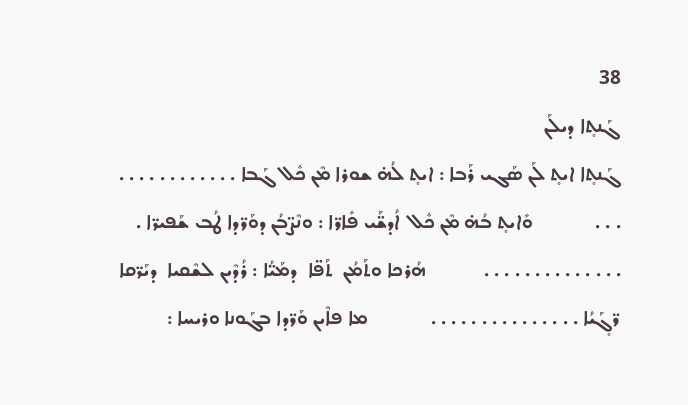38
ܓܰܢܬ̥ܐ ܕܝܠܰܢ
ܓܰܢܬ̥ܐ ܐܝܬ̥ ܠܰܢ ܣܰܓܝ ܪܰܒܐ : ܐܝܬ̥ ܠܳܗ̇ ܫܘܪܐ ܡܶܢ ܟܽܠ ܓܰܒܐ . . . . . . . . . . . . . . .             ܘܺܐܝܬ̥ ܒܳܗ̇ ܡܶܢ ܟܽܠ  ܐܳܕ‍ܫ̈ܰܝ ܦܺܐܪ̈ܐ : ܘܢܶܨ̈ܒܳܢ ܕܘܰܪ̈ܕܐ ܛܳܒ ܫܰܦܝܪ̈ܐ .                    . . . . . . . . . . . . . .            ܗܳܪܟܐ ܘܬܰܡܳܢ  ܬܰܦ̈ܐ  ܕܡܰܝ̈ܳܐ : ܪܳܕܶܝܢ ܠܫܶܩܝܐ  ܕܝܰܪ̈ܩܐ  ܪ̈ܓ̥ܰܝܳܐ . . . . . . . . . . . . . . .             ܡܐ ܦܐܶܝܢ ܘܰܪ̈ܕܐ ܒܓܰܘܢܐ ܘܪܝܚܐ :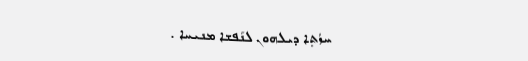ܚܙܳܬ̥ܐ ܕܝܠܗܘܢ ܠܢܰܦܫܐ ܡܢܝܚܐ .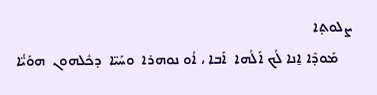ܨܠܘܬ̥ܐ
    ܡܰܘܕܶܐ ܐ̱ܢܐ ܠܳܟ ܐܰܠܳܗܐ  ܐܰܒܐ ، ܐܳܘ ܢܘܗܪܐ  ܘܚܰܝ̈ܐ  ܕܟܽ‍ܠܗܘܢ  ܗܘܰܝ̈ܳܐ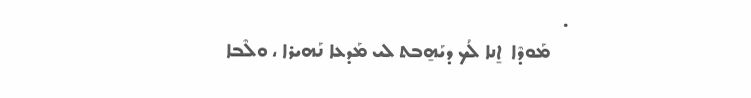.
    ܡܰܘܕܶܐ  ܐ̱ܢܐ ܠܳܟ ܕܝܰܗ̱ܒܬ ܠܝ ܡܰܕܥܐ ܢܰܗܝܪܐ ، ܘܠܶܒܐ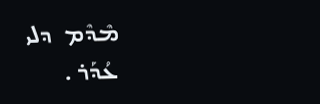ܡܶܕܶܡ  ܕܠܝ  ܥܳܕܰܪ .